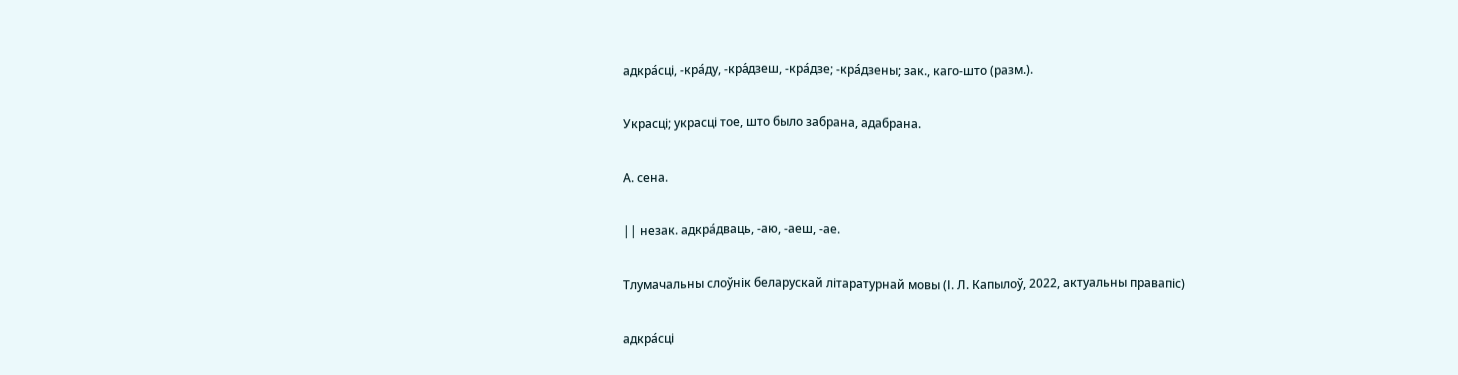адкра́сці, -кра́ду, -кра́дзеш, -кра́дзе; -кра́дзены; зак., каго-што (разм.).

Украсці; украсці тое, што было забрана, адабрана.

А. сена.

|| незак. адкра́дваць, -аю, -аеш, -ае.

Тлумачальны слоўнік беларускай літаратурнай мовы (І. Л. Капылоў, 2022, актуальны правапіс)

адкра́сці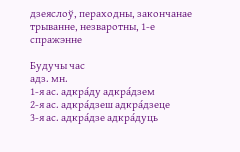дзеяслоў, пераходны, закончанае трыванне, незваротны, 1-е спражэнне

Будучы час
адз. мн.
1-я ас. адкра́ду адкра́дзем
2-я ас. адкра́дзеш адкра́дзеце
3-я ас. адкра́дзе адкра́дуць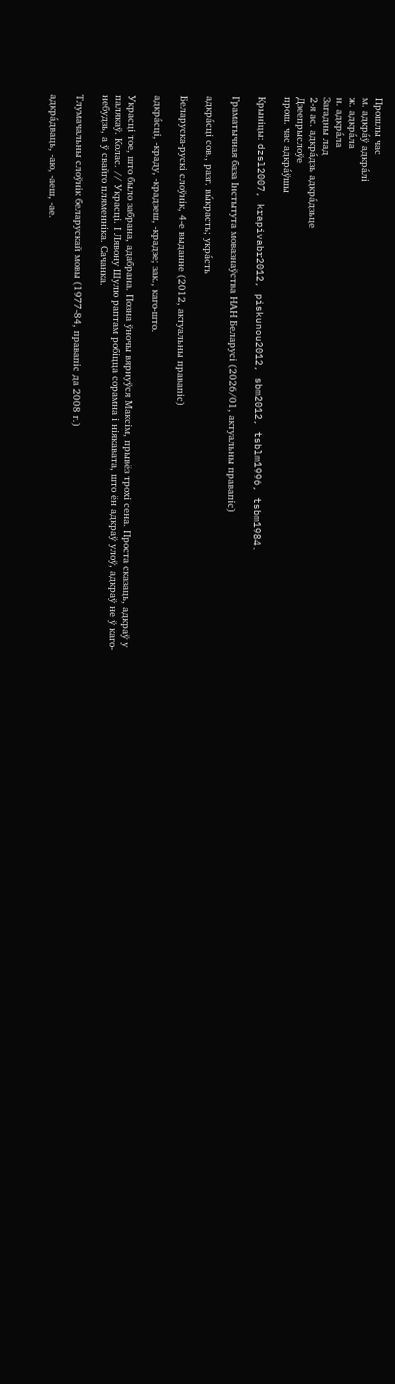Прошлы час
м. адкра́ў адкра́лі
ж. адкра́ла
н. адкра́ла
Загадны лад
2-я ас. адкра́дзь адкра́дзьце
Дзеепрыслоўе
прош. час адкра́ўшы

Крыніцы: dzsl2007, krapivabr2012, piskunou2012, sbm2012, tsblm1996, tsbm1984.

Граматычная база Інстытута мовазнаўства НАН Беларусі (2026/01, актуальны правапіс)

адкра́сці сов., разг. вы́красть; укра́сть

Беларуска-рускі слоўнік, 4-е выданне (2012, актуальны правапіс)

адкра́сці, ‑краду, ‑крадзеш, ‑крадзе; зак., каго-што.

Украсці тое, што было забрана, адабрана. Позна ўночы вярнуўся Максім, прывёз трохі сена. Проста сказаць, адкраў у палякаў. Колас. // Украсці. І Лявону Шулю раптам робіцца сорамна і ніякавата, што ён адкраў улоў, адкраў не ў каго-небудзь, а ў свайго пляменніка. Сачанка.

Тлумачальны слоўнік беларускай мовы (1977-84, правапіс да 2008 г.)

адкра́дваць, ‑аю, ‑аеш, ‑ае.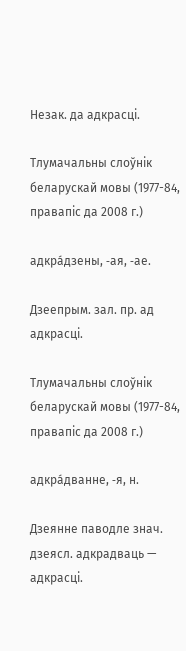Незак. да адкрасці.

Тлумачальны слоўнік беларускай мовы (1977-84, правапіс да 2008 г.)

адкра́дзены, ‑ая, ‑ае.

Дзеепрым. зал. пр. ад адкрасці.

Тлумачальны слоўнік беларускай мовы (1977-84, правапіс да 2008 г.)

адкра́дванне, ‑я, н.

Дзеянне паводле знач. дзеясл. адкрадваць — адкрасці.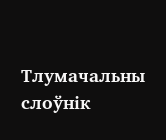Тлумачальны слоўнік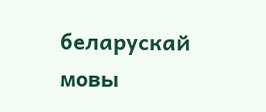беларускай мовы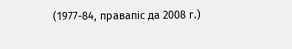(1977-84, правапіс да 2008 г.)